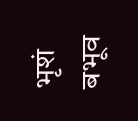भृशं बभूव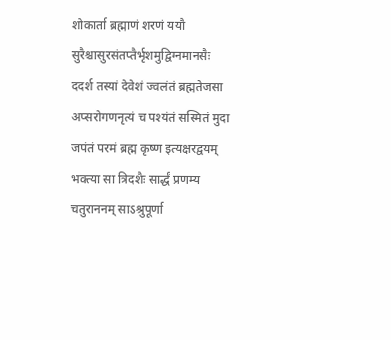शोकार्ता ब्रह्माणं शरणं ययौ
सुरैश्चासुरसंतप्तैर्भृशमुद्विग्नमानसैः
ददर्श तस्यां देवेशं ज्वलंतं ब्रह्मतेजसा
अप्सरोगणनृत्यं च पश्यंतं सस्मितं मुदा
जपंतं परमं ब्रह्म कृष्ण इत्यक्षरद्वयम्
भक्त्या सा त्रिदशैः सार्द्धं प्रणम्य चतुराननम् साऽश्रुपूर्णा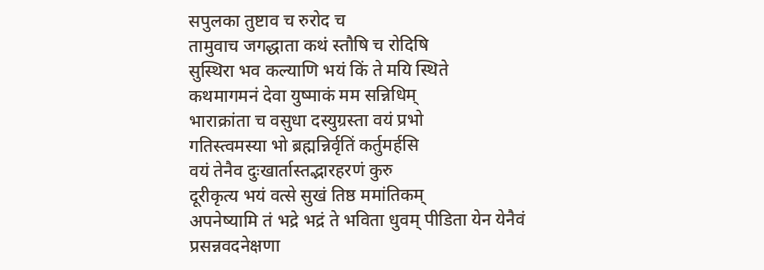सपुलका तुष्टाव च रुरोद च
तामुवाच जगद्धाता कथं स्तौषि च रोदिषि
सुस्थिरा भव कल्याणि भयं किं ते मयि स्थिते
कथमागमनं देवा युष्माकं मम सन्निधिम्
भाराक्रांता च वसुधा दस्युग्रस्ता वयं प्रभो
गतिस्त्वमस्या भो ब्रह्मन्निर्वृतिं कर्तुमर्हसि
वयं तेनैव दुःखार्तास्तद्भारहरणं कुरु
दूरीकृत्य भयं वत्से सुखं तिष्ठ ममांतिकम्
अपनेष्यामि तं भद्रे भद्रं ते भविता धुवम् पीडिता येन येनैवं प्रसन्नवदनेक्षणा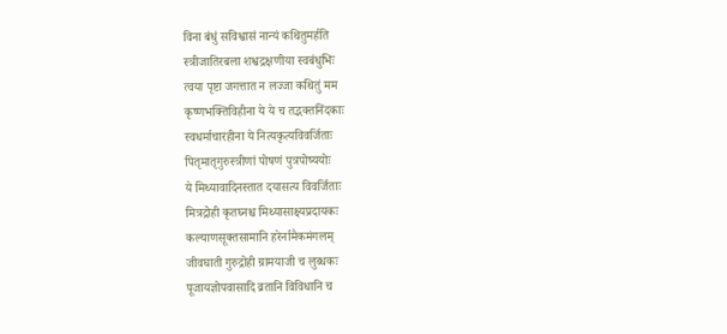विना बंधुं सविश्वासं नान्यं कथितुमर्हति
स्त्रीजातिरबला शश्वद्रक्षणीया स्वबंधुभिः
त्वया पृष्टा जगत्तात न लज्जा कथितुं मम
कृष्णभक्तिविहीना ये ये च तद्भक्तनिंदकाः
स्वधर्माचारहीना ये नित्यकृत्यविवर्जिताः
पितृमातृगुरुस्त्रीणां पोषणं पुत्रपोष्ययोः
ये मिथ्यावादिनस्तात दयासत्य विवर्जिताः
मित्रद्रोही कृतघ्नश्च मिथ्यासाक्ष्यप्रदायकः
कल्याणसूक्तसामानि हरेर्नामैकमंगलम्
जीवघाती गुरुद्रोही ग्रामयाजी च लुब्धकः
पूजायज्ञोपवासादि व्रतानि विविधानि च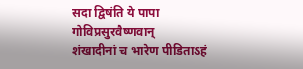सदा द्विषंति ये पापा गोविप्रसुरवैष्णवान्
शंखादीनां च भारेण पीडिताऽहं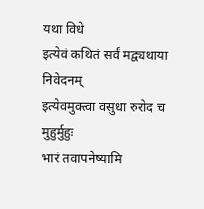यथा विधे
इत्येवं कथितं सर्वं मद्व्यथाया निवेदनम्
इत्येवमुक्त्वा वसुधा रुरोद च मुहुर्मुहुः
भारं तवापनेष्यामि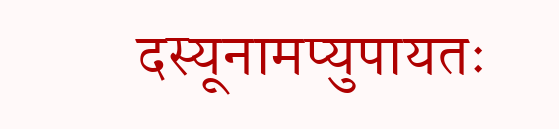दस्यूनामप्युपायतः